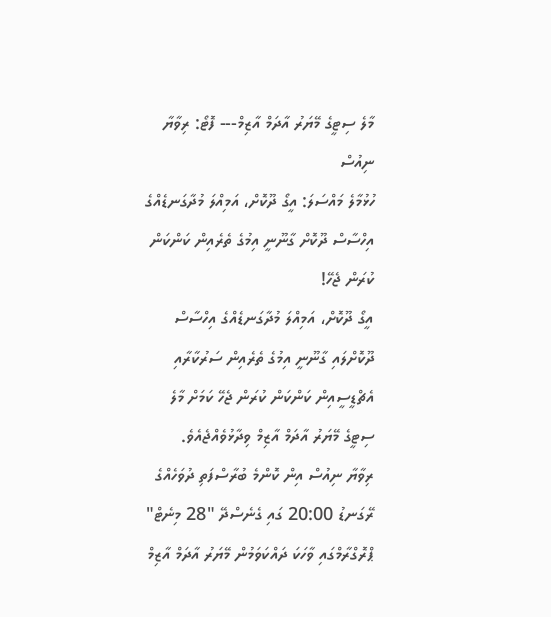މާލެ ސިޓީގެ މޭޔަރު އާދަމް އާޒިމް--- ފޮޓޯ: ރިވާޔާ ނިއުސް
ހުޅުމާލެ މައްސަލަ: އީގޯ ދޫކޮށް، އަމިއްލަ މުދާގަނޑެއްގެ އިހްސާސް ދޫކޮށް ގާނޫނީ އިމުގެ ތެރެއިން ކަންކަން ކުރަން ޖެހޭ!
އީގޯ ދޫކޮށް، އަމިއްލަ މުދާގަނޑެއްގެ އިހްސާސް ދޫކޮށްލައި ގާނޫނީ އިމުގެ ތެރެއިން ސަރުކާރާއި އެޗްޑީސީއިން ކަންކަން ކުރަން ޖެހޭ ކަމަށް މާލެ ސިޓީގެ މޭޔަރު އާދަމް އާޒިމް ވިދާޅުވެއްޖެއެވެ.
ރިވާޔާ ނިއުސް އިން ކޮންމެ ބުރާސްފަތި ދުވަހެއްގެ ރޭގަނޑު 20:00 ގައި ގެނެސްދޭ "28 މިނެޓް" ޕްރޮގްރާމްގައި ވާހަކަ ދައްކަވަމުން މޭޔަރު އާދަމް އާޒިމް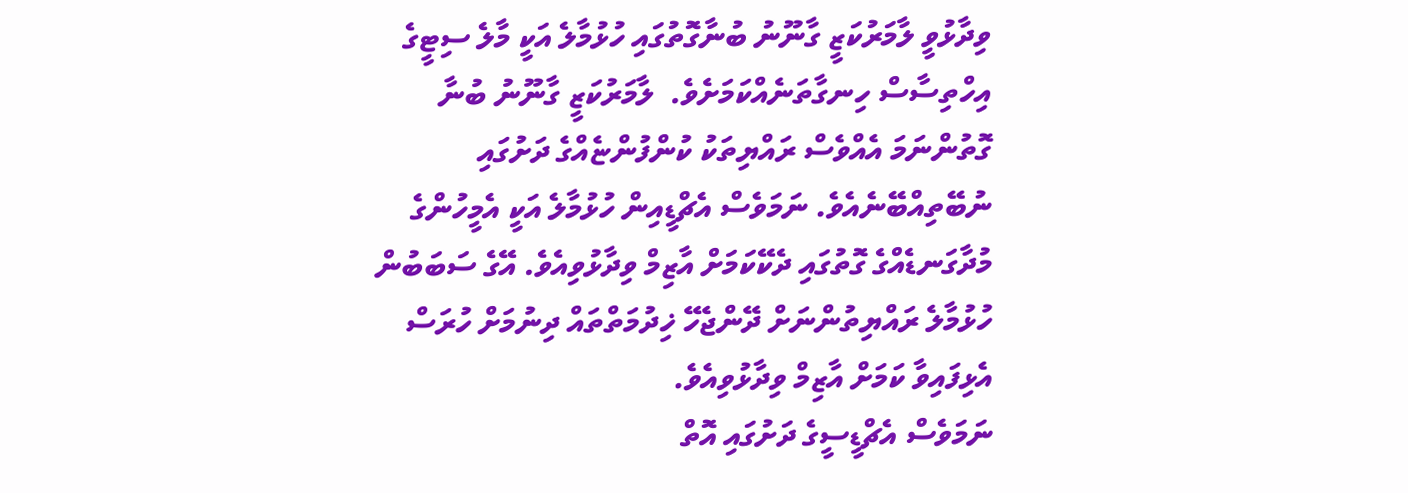ވިދާޅުވީ ލާމަރުކަޒީ ގާނޫނު ބުނާގޮތުގައި ހުޅުމާލެ އަކީ މާލެ ސިޓީގެ އިހްތިސާސް ހިނގާތަނެއްކަމަށެވެ.  ލާމަރުކަޒީ ގާނޫނު ބުނާ ގޮތުންނަމަ އެއްވެސް ރައްޔިތަކު ކުންފުންޏެއްގެ ދަށުގައި ނުބޭތިއްބޭނެއެވެ. ނަމަވެސް އެޗްޑީއިން ހުޅުމާލެ އަކީ އެމީހުންގެ މުދާގަނޑެއްގެ ގޮތުގައި ދެކޭކަމަށް އާޒިމް ވިދާޅުވިއެވެ. އޭގެ ސަބަބުން ހުޅުމާލެ ރައްޔިތުންނަށް ދޭންޖެހޭ ޚިދުމަތްތައް ދިނުމަށް ހުރަސް އެޅިފައިވާ ކަމަށް އާޒިމް ވިދާޅުވިއެވެ.
ނަމަވެސް އެޗްޑީސީގެ ދަށުގައި އޮތް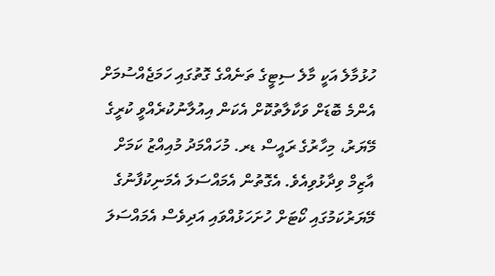ހުޅުމާލެ އަކީ މާލެ ސިޓީގެ ތަނެއްގެ ގޮތުގައި ހަމަޖެއްސުމަށް އެންމެ ބޮޑަށް ވަކާލާތުކޮށް އެކަން އިއުލާނުކުރެއްވީ ކުރީގެ މޭޔަރު، މިހާރުގެ ރައީސް ޑރ. މުހައްމަދު މުއިއްޒު ކަމަށް އާޒިމް ވިދާޅުވިއެވެ. އެގޮތުން އެމައްސަލަ އެމަނިކުފާނުގެ މޭޔަރުކަމުގައި ކޯޓަށް ހުށަހަޅުއްވައި އަދިވެސް އެމައްސަލަ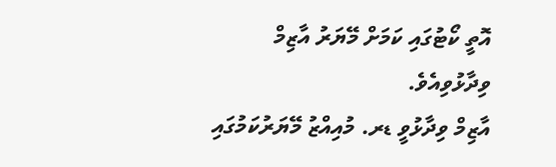އޮތީ ކޯޓުގައި ކަމަށް މޭޔަރު އާޒިމް ވިދާޅުވިއެވެ.
އާޒިމް ވިދާޅުވީ ޑރ. މުއިއްޒު މޭޔަރުކަމުގައި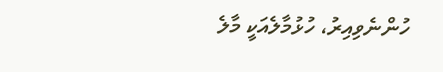ހުންނެވިއިރު، ހުޅުމާލެއަކީ މާލެ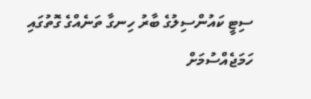ސިޓީ ކައުންސިލުގެ ބާރު ހިނގާ ތަނެއްގެ ގޮތުގައި ހަމަޖެއްސުމަށް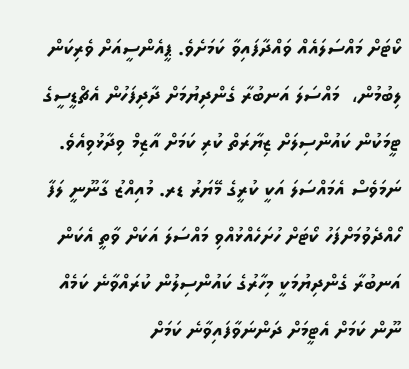ކޯޓަށް މައްސަލައެއް ވައްދާފައިވާ ކަމަށެވެ. ޕީއެންސީއަށް ވެރިކަން ލިބުމުން،  މައްސަލަ އަނބުރާ ގެންދިޔުމަށް ދާދިފަހުން އެޗްޑީސީގެ ޓީމަކުން ކައުންސިލަށް ޒިޔާރަތް ކުރި ކަމަށް އާޒިމް ވިދާޅުވިއެވެ.
ނަމަވެސް އެމައްސަލަ އަކީ ކުރީގެ މޭޔަރު ޑރ. މުއިއްޒު ގާނޫނީ ލަފާ ހޯއްދެވުމަށްފަހު ކޯޓަށް ހުށަހެއްޅުއްވި މައްސަލަ އަކަށް ވާތީ އެކަން އަނބުރާ ގެންދިޔުމަކީ މިހާރުގެ ކައުންސިލުން ކުރައްވާނެ ކަމެއް ނޫން ކަމަށް އެޓީމަށް ދަންނަވާފައިވާނެ ކަމަށް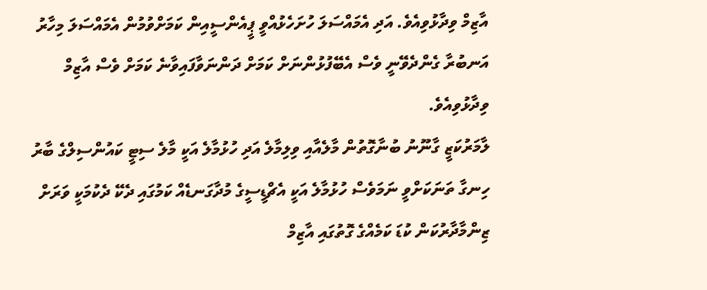އާޒިމް ވިދާޅުވިއެވެ. އަދި އެމައްސަލަ ހުށަހެޅުއްވީ ޕީއެންސީއިން ކަމަށްވުމުން އެމައްސަލަ މިހާރު އަނބުރާ ގެންދެވޭނީ ވެސް އެބޭފުޅުންނަށް ކަމަށް ދަންނަވާފައިވާނެ ކަމަށް ވެސް އާޒިމް ވިދާޅުވިއެވެ.
ލާމަރުކަޒީ ގާނޫނު ބުނާގޮތުން މާލެއާއި ވިލިމާލެ އަދި ހުޅުމާލެ އަކީ މާލެ ސިޓީ ކައުންސިލްގެ ބާރު ހިނގާ ތަނަކަށްވީ ނަމަވެސް ހުޅުމާލެ އަކީ އެޗްޑީސީގެ މުދާގަނޑެއް ކަމުގައި ދެކޭ ދެކުމަކީ ވަރަށް ޒިންމާދާރުކަން ކުޑަ ކަމެއްގެ ގޮތުގައި އާޒިމް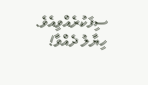ސިފަކުރެއްވިއެވެ.
ހިޔާލު ދެއްވާ!